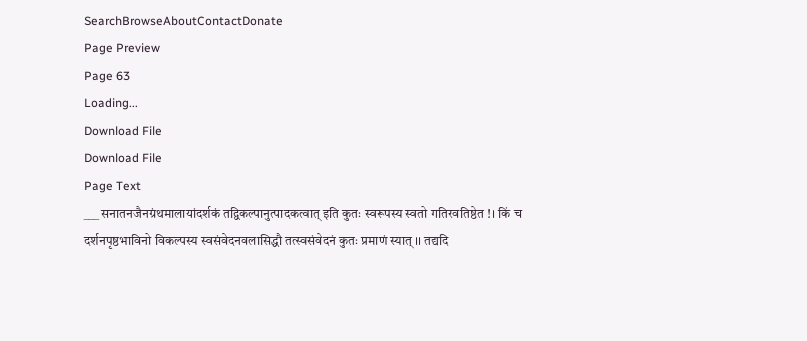SearchBrowseAboutContactDonate
Page Preview
Page 63
Loading...
Download File
Download File
Page Text
___ सनातनजैनग्रंथमालायांदर्शकं तद्विकल्पानुत्पादकत्वात् इति कुतः स्वरूपस्य स्वतो गतिरवतिष्ठेत !। किं च दर्शनपृष्ठभाविनो विकल्पस्य स्वसंवेदनवलासिद्धौ तत्स्वसंवेदनं कुतः प्रमाणं स्यात् ।। तद्यदि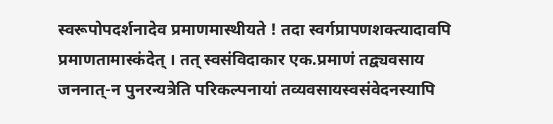स्वरूपोपदर्शनादेव प्रमाणमास्थीयते ! तदा स्वर्गप्रापणशक्त्यादावपि प्रमाणतामास्कंदेत् । तत् स्वसंविदाकार एक.प्रमाणं तद्व्यवसाय जननात्-न पुनरन्यत्रेति परिकल्पनायां तव्यवसायस्वसंवेदनस्यापि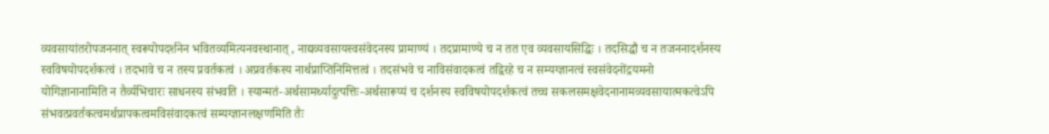व्यवसायांतरोपजननात् स्वरूपोपदर्शनेन भवितव्यमित्यनवस्थानात् , नाद्यव्यवसायस्वसंवेदनस्य प्रामाण्यं । तदप्रामाण्ये च न तत एव व्यवसायसिद्धिः । तदसिद्धौ च न तजननादर्शनस्य स्वविषयोपदर्शकत्वं । तदभावे च न तस्य प्रवर्तकत्वं । अप्रवर्तकस्य नार्थप्राप्तिनिमित्तत्वं । तदसंभवे च नाविसंवादकत्वं तद्विरहे च न सम्यग्ज्ञानत्वं स्वसंवेदनोंद्रयमनो योगिज्ञानानामिति न तैर्व्यभिचारः साधनस्य संभवति । स्यान्मतं-अर्थसामर्थ्यादुत्पत्तिः-अर्थसारूप्यं च दर्शनस्य स्वविषयोपदर्शकत्वं तच्च सकलसमक्षवेदनानामव्यवसायात्मकत्वेऽपि संभवत्प्रवर्तकत्वमर्थप्रापकत्वमविसंवादकत्वं सम्यग्ज्ञानलक्षणमिति तैः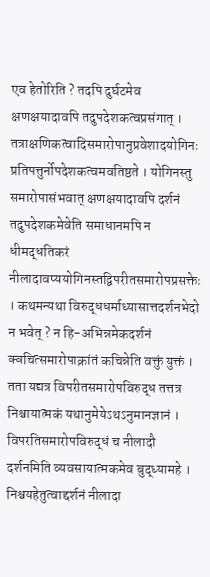एव हेतोरिति ? तदपि दुर्घटमेव क्षणक्षयादावपि तदुपदेशकत्वप्रसंगात् । तत्राक्षणिकत्वादिसमारोपानुप्रवेशादयोगिनः प्रतिपत्तुर्नोपदेशकत्वमवतिष्ठते । योगिनस्तु समारोपासंभवात् क्षणक्षयादावपि दर्शनं तदुपदेशकमेवेति समाधानमपि न धीमद्धतिकरं नीलादावप्ययोगिनस्तद्विपरीतसमारोपप्रसक्तेः । कथमन्यथा विरुद्धधर्माध्यासात्तदर्शनभेदो न भवेत् ? न हि-अभिन्नमेकदर्शनं क्वचित्समारोपाक्रांतं कचिन्नेति वक्तुं युक्तं । तता यद्यत्र विपरीतसमारोपविरुद्ध तत्तत्र निश्चायात्मकं यथानुमेयेऽथऽनुमानज्ञानं । विपरतिसमारोपविरुद्धं च नीलादौ दर्शनमिति व्यवसायात्मकमेव बुद्ध्यामहे । निश्चयहेतुत्वाद्दर्शनं नीलादा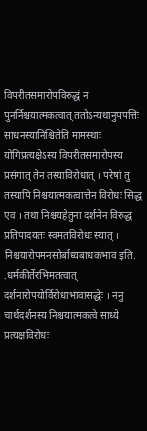विपरीतसमारोपविरुद्धं न पुनर्निश्चयात्मकत्वात् ततोऽन्यथानुपपत्तिः साधनस्यानिश्चितेति मामस्थाः योगिप्रत्यक्षेऽस्य विपरीतसमारोपस्य प्रसंगात् तेन तस्याविरोधात् । परेषां तु तस्यापि निश्चयात्मकत्वात्तेन विरोधः सिद्ध एव । तथा निश्चयहेतुना दर्शनेन विरुद्ध प्रतिपादयतः स्वमतविरोधः स्यात् । निश्चयारोपमनसोर्बाध्यबाधकभाव इति. .धर्मकीर्तेरभिमतत्वात् दर्शनारोपयोर्विरोधाभावासद्धेः । ननु चार्थदर्शनस्य निश्चयात्मकत्वे साध्ये प्रत्यक्षविरोधः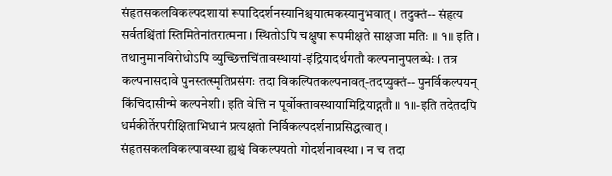संहृतसकलविकल्पदशायां रूपादिदर्शनस्यानिश्चयात्मकस्यानुभवात् । तदुक्तं-- संहृत्य सर्वतश्चिंतां स्तिमितेनांतरात्मना । स्थितोऽपि चक्षुषा रूपमीक्षते साक्षजा मतिः ॥ १॥ इति । तथानुमानविरोधोऽपि व्युच्छित्तचिंतावस्थायां-इंद्रियादर्थगतौ कल्पनानुपलब्धेः । तत्र कल्पनासदावे पुनस्तत्स्मृतिप्रसंगः तदा विकल्पितकल्पनावत्-तदप्युक्तं-- पुनर्विकल्पयन् किंचिदासीन्मे कल्पनेशी। इति वेत्ति न पूर्वोक्तावस्थायामिद्रियाद्गतौ ॥ १॥-इति तदेतदपि धर्मकीर्तेरपरीक्षिताभिधानं प्रत्यक्षतो निर्विकल्पदर्शनाप्रसिद्धत्वात् । संहृतसकलविकल्पावस्था ह्यश्वं विकल्पयतो गोदर्शनावस्था । न च तदा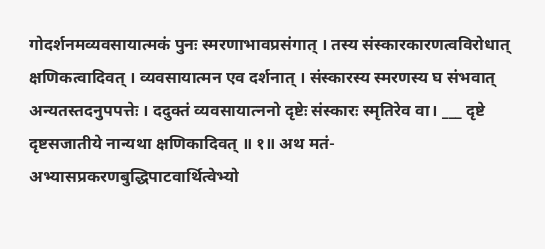गोदर्शनमव्यवसायात्मकं पुनः स्मरणाभावप्रसंगात् । तस्य संस्कारकारणत्वविरोधात् क्षणिकत्वादिवत् । व्यवसायात्मन एव दर्शनात् । संस्कारस्य स्मरणस्य घ संभवात् अन्यतस्तदनुपपत्तेः । ददुक्तं व्यवसायात्ननो दृष्टेः संस्कारः स्मृतिरेव वा। ___ दृष्टे दृष्टसजातीये नान्यथा क्षणिकादिवत् ॥ १॥ अथ मतं-अभ्यासप्रकरणबुद्धिपाटवार्थित्वेभ्यो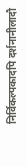निर्विकल्पकादपि दर्शनानीलादौ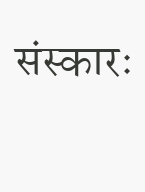संस्कारः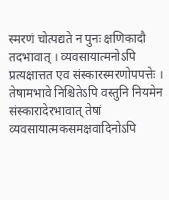स्मरणं चोत्पद्यते न पुनः क्षणिकादौ तदभावात् । व्यवसायात्मनोऽपि प्रत्यक्षात्तत एव संस्कारस्मरणोपपत्तेः । तेषामभावे निश्चितेऽपि वस्तुनि नियमेन संस्कारादेरभावात् तेषां व्यवसायात्मकसमक्षवादिनोऽपि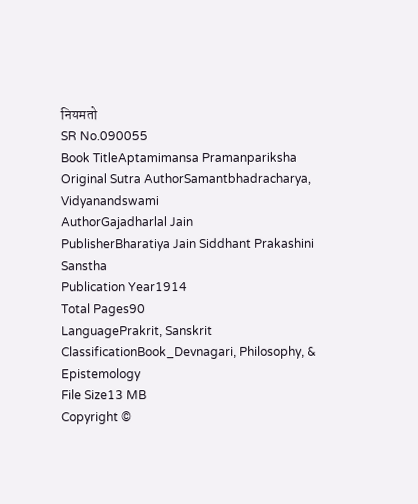नियमतो
SR No.090055
Book TitleAptamimansa Pramanpariksha
Original Sutra AuthorSamantbhadracharya, Vidyanandswami
AuthorGajadharlal Jain
PublisherBharatiya Jain Siddhant Prakashini Sanstha
Publication Year1914
Total Pages90
LanguagePrakrit, Sanskrit
ClassificationBook_Devnagari, Philosophy, & Epistemology
File Size13 MB
Copyright ©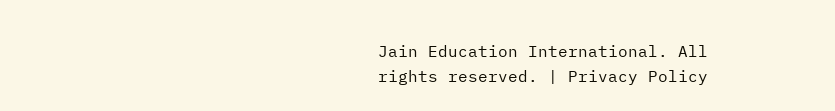Jain Education International. All rights reserved. | Privacy Policy